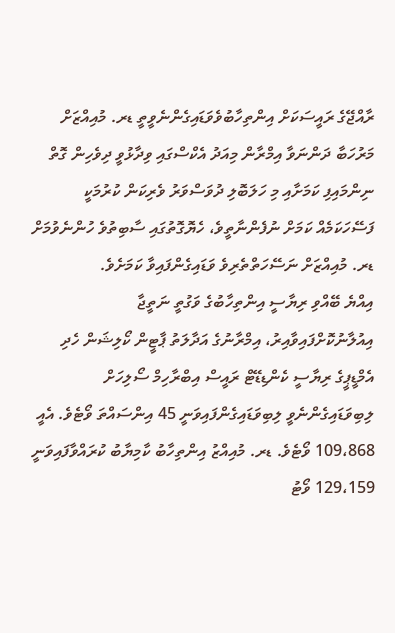ރާއްޖޭގެ ރައީސަކަށް އިންތިހާބުވެވަޑައިގެންނެވީތީ ޑރ. މުއިއްޒަށް މަރުހަބާ ދަންނަވާ އިމްރާން މިއަދު އެކްސްގައި ވިދާޅުވީ ދިވެހިން ގޮތް ނިންމައިފި ކަމަށާއި މި ހަލަބޮލި ދުވަސްވަރު ވެރިކަން ކުރުމަކީ ފަސޭހަކަމެއް ކަމަށް ނުފެންނާތީވެ، ހެޔޮގޮތުގައި ސާބިތުވެ ހުންނެވުމަށް ޑރ. މުއިއްޒަށް ނަސޭހަތްތެރިވެ ވަޑައިގެންފައިވާ ކަމަށެވެ.
އިއްޔެ ބޭއްވި ރިޔާސީ އިންތިހާބުގެ ވަގުތީ ނަތީޖާ އިއުލާނުކޮށްފައިވާއިރު، އިމްރާނުގެ އަދާލަތު ޕާޓީން ކޯލިޝަން ހެދި އެމްޑީޕީގެ ރިޔާސީ ކެންޑިޑޭޓް ރައީސް އިބްރާހިމް ސޯލިހަށް ލިބިވަޑައިގެންނެވީ ލިބިވަޑައިގެންފައިވަނީ 45 އިންސައްތަ ވޯޓެވެ. އެއީ 109،868 ވޯޓެވެ. ޑރ. މުއިއްޒު އިންތިހާބު ކާމިޔާބު ކުރައްވާފައިވަނީ 129،159 ވޯޓު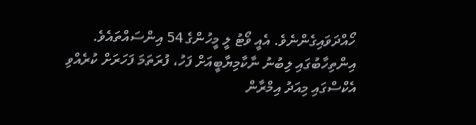ހޯއްދަވައިގެންނެވެ. އެއީ ވޯޓު ލީ މީހުންގެ 54 އިންސައްތައެވެ.
އިންތިހާބުގައި ލިބުނު ނާކާމިޔާބީއަށް ފަހު، ފުރަތަމަ ފަހަރަށް ކުރެއްވި އެކްސްގައި މިއަދު އިމްރާން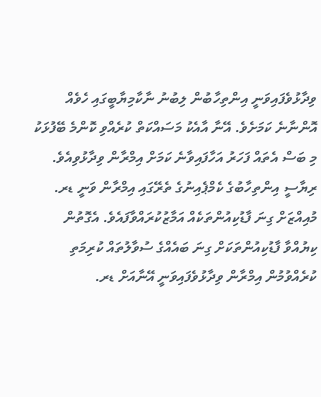ވިދާޅުވެފައިވަނީ އިންތިހާބުން ލިބުނު ނާކާމިޔާބީގައި ހެވެއް އޮންނާނެ ކަމަށެވެ. އޭނާ އާއެކު މަސައްކަތް ކުރެއްވި ކޮންމެ ބޭފުޅަކު މި ބަސް އެތައް ފަހަރު އަހާފައިވާނެ ކަމަށް އިމްރާން ވިދާޅުވިއެވެ.
ރިޔާސީ އިންތިހާބުގެ ކެމްޕެއިނުގެ ތެރޭގައި އިމްރާން ވަނީ ޑރ. މުއިއްޒަށް ގިނަ ފާޑުކިއުންތަކެއް އަމާޒުކުރައްވާފައެވެ. އެގޮތުން ކިޔުއްވާ ފާޑުކިއުންތަކަށް ގިނަ ބައެއްގެ ސުވާލުތައް ކުރިމަތި ކުރެއްވުމުން އިމްރާން ވިދާޅުވެފައިވަނީ އޭނާއަށް ޑރ.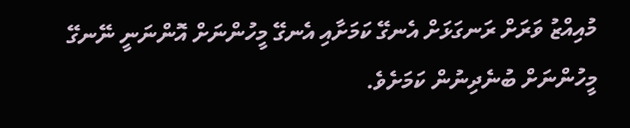މުއިއްޒު ވަރަށް ރަނގަޅަށް އެނގޭ ކަމަށާއި އެނގޭ މީހުންނަށް އޮންނަނީ ނޭނގޭ މީހުންނަށް ބުނެދިނުން ކަމަށެވެ.